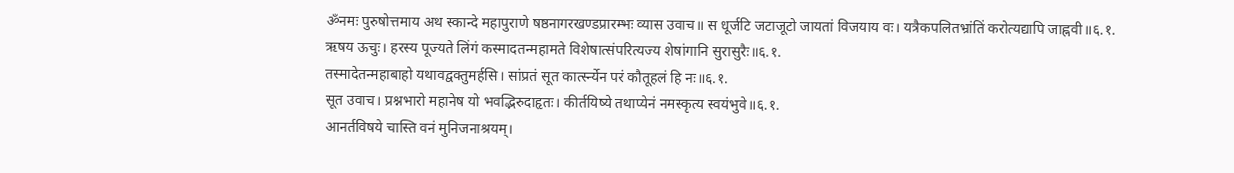ॐनमः पुरुषोत्तमाय अथ स्कान्दे महापुराणे षष्ठनागरखण्डप्रारम्भः व्यास उवाच॥ स धूर्जटि जटाजूटो जायतां विजयाय वः। यत्रैकपलितभ्रांतिं करोत्यद्यापि जाह्नवी॥६.१.
ऋषय ऊचुः। हरस्य पूज्यते लिंगं कस्मादतन्महामते विशेषात्संपरित्यज्य शेषांगानि सुरासुरैः॥६.१.
तस्मादेतन्महाबाहो यथावद्वक्तुमर्हसि। सांप्रतं सूत कार्त्स्न्येन परं कौतूहलं हि नः॥६.१.
सूत उवाच। प्रश्नभारो महानेष यो भवद्भिरुदाहृतः। कीर्तयिष्ये तथाप्येनं नमस्कृत्य स्वयंभुवे॥६.१.
आनर्तविषये चास्ति वनं मुनिजनाश्रयम्।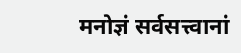मनोज्ञं सर्वसत्त्वानां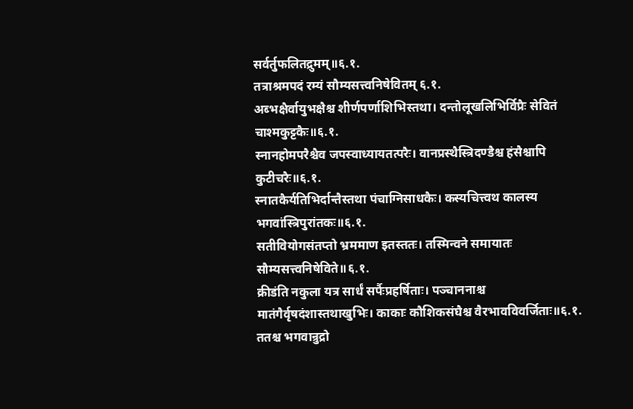सर्वर्तुफलितद्रुमम्॥६.१.
तत्राश्रमपदं रम्यं सौम्यसत्त्वनिषेवितम् ६.१.
अब्भक्षैर्वायुभक्षैश्च शीर्णपर्णाशिभिस्तथा। दन्तोलूखलिभिर्विप्रैः सेवितं चाश्मकुट्टकैः॥६.१.
स्नानहोमपरैश्चैव जपस्वाध्यायतत्परैः। वानप्रस्थैस्त्रिदण्डैश्च हंसैश्चापि कुटीचरैः॥६.१.
स्नातकैर्यतिभिर्दान्तैस्तथा पंचाग्निसाधकैः। कस्यचित्त्वथ कालस्य भगवांस्त्रिपुरांतकः॥६.१.
सतीवियोगसंतप्तो भ्रममाण इतस्ततः। तस्मिन्वने समायातः सौम्यसत्त्वनिषेविते॥६.१.
क्रीडंति नकुला यत्र सार्धं सर्पैःप्रहर्षिताः। पञ्चाननाश्च मातंगैर्वृषदंशास्तथाखुभिः। काकाः कौशिकसंघैश्च वैरभावविवर्जिताः॥६.१.
ततश्च भगवान्रुद्रो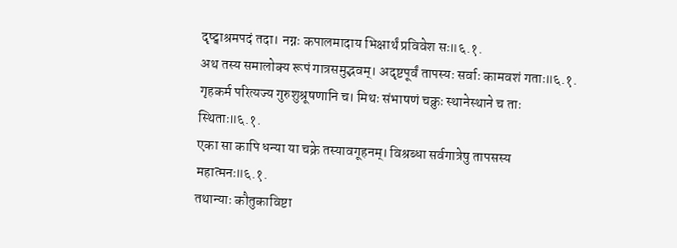दृष्ट्वाश्रमपदं तदा। नग्नः कपालमादाय भिक्षार्थं प्रविवेश सः॥६.१.
अथ तस्य समालोक्य रूपं गात्रसमुद्भवम्। अदृष्टपूर्वं तापस्यः सर्वाः कामवशं गताः॥६.१.
गृहकर्म परित्यज्य गुरुशुश्रूषणानि च। मिथः संभाषणं चक्रुः स्थानेस्थाने च ताः स्थिताः॥६.१.
एका सा कापि धन्या या चक्रे तस्यावगूहनम्। विश्रब्धा सर्वगात्रेषु तापसस्य महात्मनः॥६.१.
तथान्याः कौतुकाविष्टा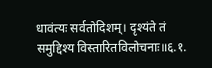धावंत्यः सर्वतोदिशम्। दृश्यंते तं समुद्दिश्य विस्तारितविलोचनाः॥६.१.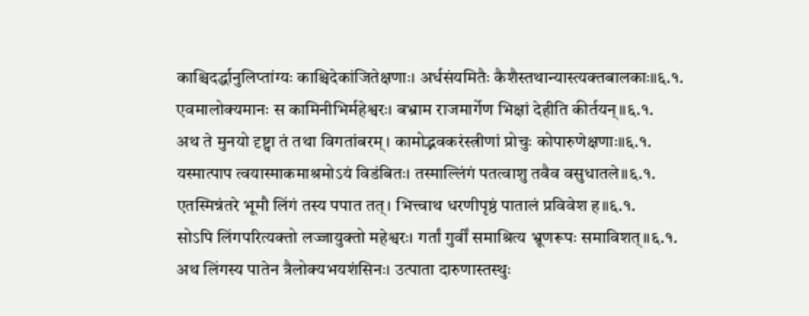काश्चिदर्द्धानुलिप्तांग्यः काश्चिदेकांजितेक्षणाः। अर्धसंयमितैः कैशैस्तथान्यास्त्यक्तबालकाः॥६.१.
एवमालोक्यमानः स कामिनीभिर्महेश्वरः। बभ्राम राजमार्गेण भिक्षां देहीति कीर्तयन्॥६.१.
अथ ते मुनयो दृष्ट्वा तं तथा विगतांबरम्। कामोद्भवकरंस्त्रीणां प्रोचुः कोपारुणेक्षणाः॥६.१.
यस्मात्पाप त्वयास्माकमाश्रमोऽयं विडंबितः। तस्माल्लिंगं पतत्वाशु तवैव वसुधातले॥६.१.
एतस्मिन्नंतरे भूमौ लिंगं तस्य पपात तत्। भित्त्वाथ धरणीपृष्ठं पातालं प्रविवेश ह॥६.१.
सोऽपि लिंगपरित्यक्तो लज्जायुक्तो महेश्वरः। गर्तां गुर्वीं समाश्रित्य भ्रूणरूपः समाविशत्॥६.१.
अथ लिंगस्य पातेन त्रैलोक्यभयशंसिनः। उत्पाता दारुणास्तस्थुः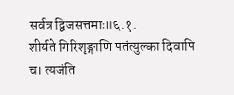सर्वत्र द्विजसत्तमाः॥६.१.
शीर्यते गिरिशृङ्गाणि पतंत्युल्का दिवापि च। त्यजंति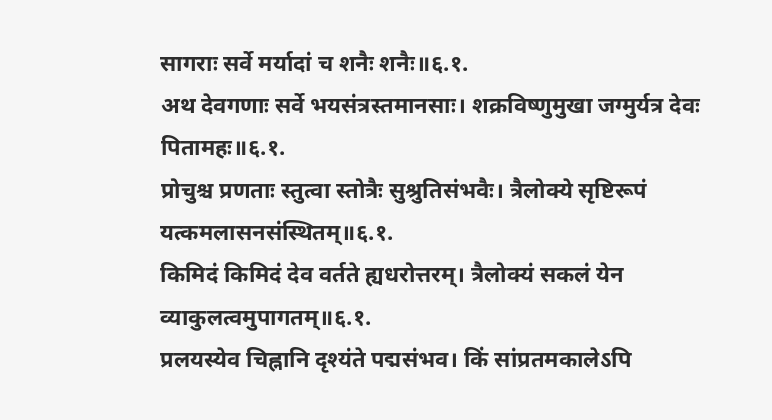सागराः सर्वे मर्यादां च शनैः शनैः॥६.१.
अथ देवगणाः सर्वे भयसंत्रस्तमानसाः। शक्रविष्णुमुखा जग्मुर्यत्र देवः पितामहः॥६.१.
प्रोचुश्च प्रणताः स्तुत्वा स्तोत्रैः सुश्रुतिसंभवैः। त्रैलोक्ये सृष्टिरूपं यत्कमलासनसंस्थितम्॥६.१.
किमिदं किमिदं देव वर्तते ह्यधरोत्तरम्। त्रैलोक्यं सकलं येन व्याकुलत्वमुपागतम्॥६.१.
प्रलयस्येव चिह्नानि दृश्यंते पद्मसंभव। किं सांप्रतमकालेऽपि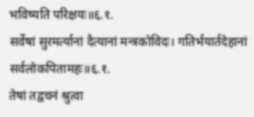भविष्यति परिक्षयः॥६.१.
सर्वेषां सुरमर्त्यानां दैत्यानां मन्त्रकोविदः। गतिर्भयार्तदेहानां सर्वलोकपितामहः॥६.१.
तेषां तद्वचनं श्रुत्वा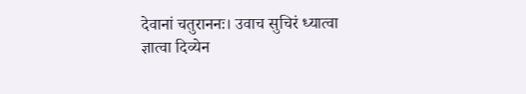देवानां चतुराननः। उवाच सुचिरं ध्यात्वा ज्ञात्वा दिव्येन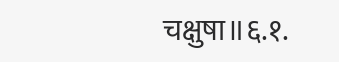चक्षुषा॥६.१.